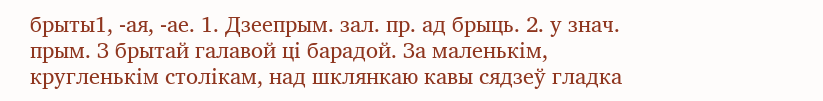брыты1, -ая, -ае. 1. Дзеепрым. зал. пр. ад брыць. 2. у знач. прым. З брытай галавой ці барадой. За маленькім, кругленькім столікам, над шклянкаю кавы сядзеў гладка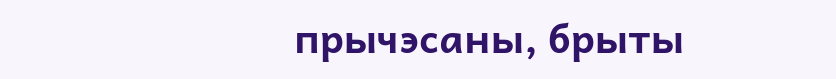прычэсаны, брыты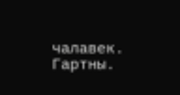чалавек. Гартны.